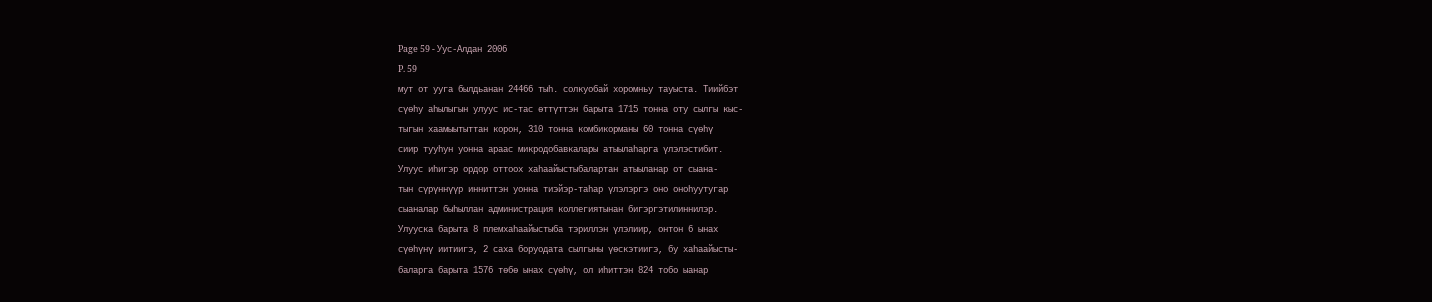Page 59 - Уус-Алдан 2006
P. 59
мут от ууга былдьанан 24466 тыһ. солкуобай хоромньу тауыста. Тиийбэт
сүөһу аһылыгын улуус ис-тас өттүттэн барыта 1715 тонна оту сылгы кыс-
тыгын хаамыытыттан корон, 310 тонна комбикорманы 60 тонна сүөһү
сиир тууһун уонна араас микродобавкалары атыылаһарга үлэлэстибит.
Улуус иһигэр ордор оттоох хаһаайыстыбалартан атыыланар от сыана-
тын сүрүннүүр инниттэн уонна тиэйэр-таһар үлэлэргэ оно оноһуутугар
сыаналар быһыллан администрация коллегиятынан бигэргэтилиннилэр.
Улууска барыта 8 племхаһаайыстыба тэриллэн үлэлиир, онтон 6 ынах
сүөһүнү иитиигэ, 2 саха боруодата сылгыны үөскэтиигэ, бу хаһаайысты-
баларга барыта 1576 төбө ынах сүөһү, ол иһиттэн 824 тобо ыанар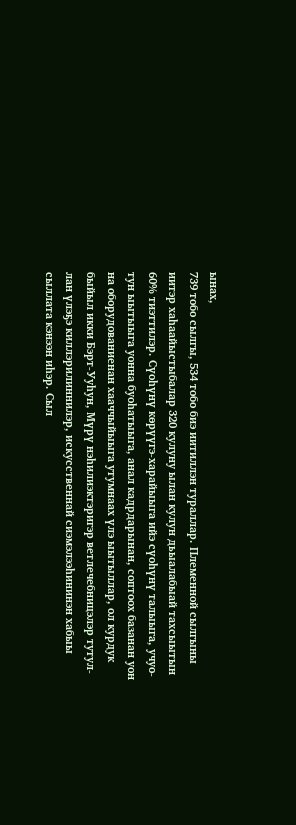ынах,
739 тобо сылгы, 534 тобо биэ иитиллэн тураллар. Племенной сылгыны
иитэр хаһаайыстыбалар 320 кулуну ылан кулун дьыалабыай тахсыытын
60% тиэттилэр. Сүоһүнү көрүүгэ-харайыыга ийэ сүоһүнү талыыга, учуо-
тун ыытыыга уонна буоһатыыга, анал кадрдарынан, соптоох базанан уон
на оборудованиенан хааччыйыыга утумнаах үлэ ыытыллар, ол курдук
быйыл икки Бэрт-Ууһун, Мүрү нэһилиэктэригэр ветлечебницэлэр тутул-
лан үлэҕэ киллэрилиннилэр, искусственнай сиэмэлээһининэн хабыы
сыллата кэнээн иһэр. Сыл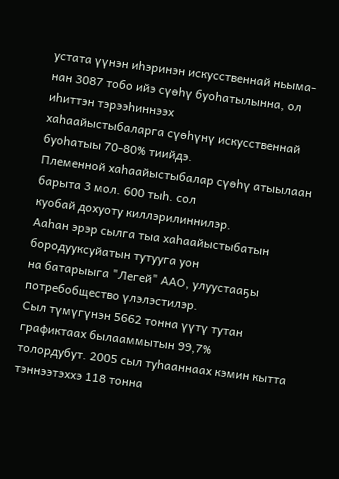устата үүнэн иһэринэн искусственнай ньыма-
нан 3087 тобо ийэ сүөһү буоһатылынна, ол иһиттэн тэрээһиннээх
хаһаайыстыбаларга сүөһүнү искусственнай буоһатыы 70-80% тиийдэ.
Племенной хаһаайыстыбалар сүөһү атыылаан барыта 3 мол. 600 тыһ. сол
куобай дохуоту киллэрилиннилэр.
Ааһан эрэр сылга тыа хаһаайыстыбатын бородууксуйатын тутууга уон
на батарыыга "Легей" ААО, улуустааҕы потребобщество үлэлэстилэр.
Сыл түмүгүнэн 5662 тонна үүтү тутан графиктаах былааммытын 99,7%
толордубут. 2005 сыл туһааннаах кэмин кытта тэннээтэххэ 118 тонна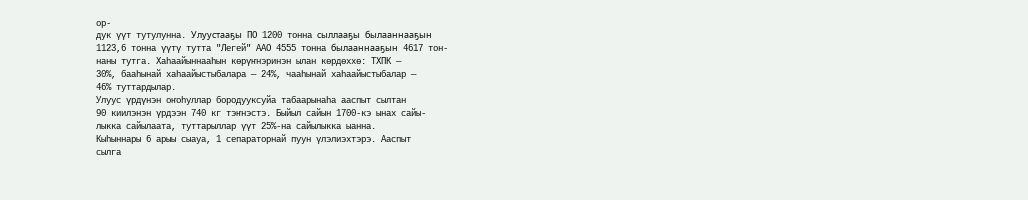ор-
дук үүт тутулунна. Улуустааҕы ПО 1200 тонна сыллааҕы былааннааҕын
1123,6 тонна үүтү тутта "Легей" ААО 4555 тонна былааннааҕын 4617 тон-
наны тутга. Хаһаайыннааһын көрүҥнэринэн ылан көрдөххө: ТХПК —
30%, бааһынай хаһаайыстыбалара — 24%, чааһынай хаһаайыстыбалар —
46% туттардылар.
Улуус үрдүнэн оҥоһуллар бородууксуйа табаарынаһа ааспыт сылтан
90 киилэнэн үрдээн 740 кг тэҥнэстэ. Быйыл сайын 1700-кэ ынах сайы-
лыкка сайылаата, туттарыллар үүт 25%-на сайылыкка ыанна.
Кыһыннары 6 арыы сыауа, 1 сепараторнай пуун үлэлиэхтэрэ. Ааспыт
сылга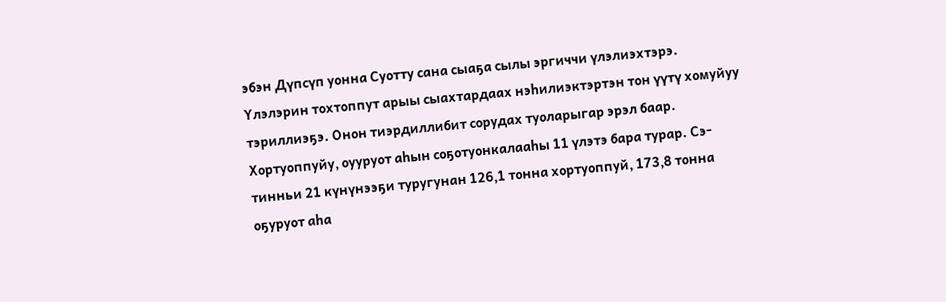эбэн Дүпсүп уонна Суотту сана сыаҕа сылы эргиччи үлэлиэхтэрэ.
Үлэлэрин тохтоппут арыы сыахтардаах нэһилиэктэртэн тон үүтү хомуйуу
тэриллиэҕэ. Онон тиэрдиллибит сорудах туоларыгар эрэл баар.
Хортуоппуйу, оууруот аһын соҕотуонкалааһы 11 үлэтэ бара турар. Сэ-
тинньи 21 күнүнээҕи туругунан 126,1 тонна хортуоппуй, 173,8 тонна
оҕуруот аһа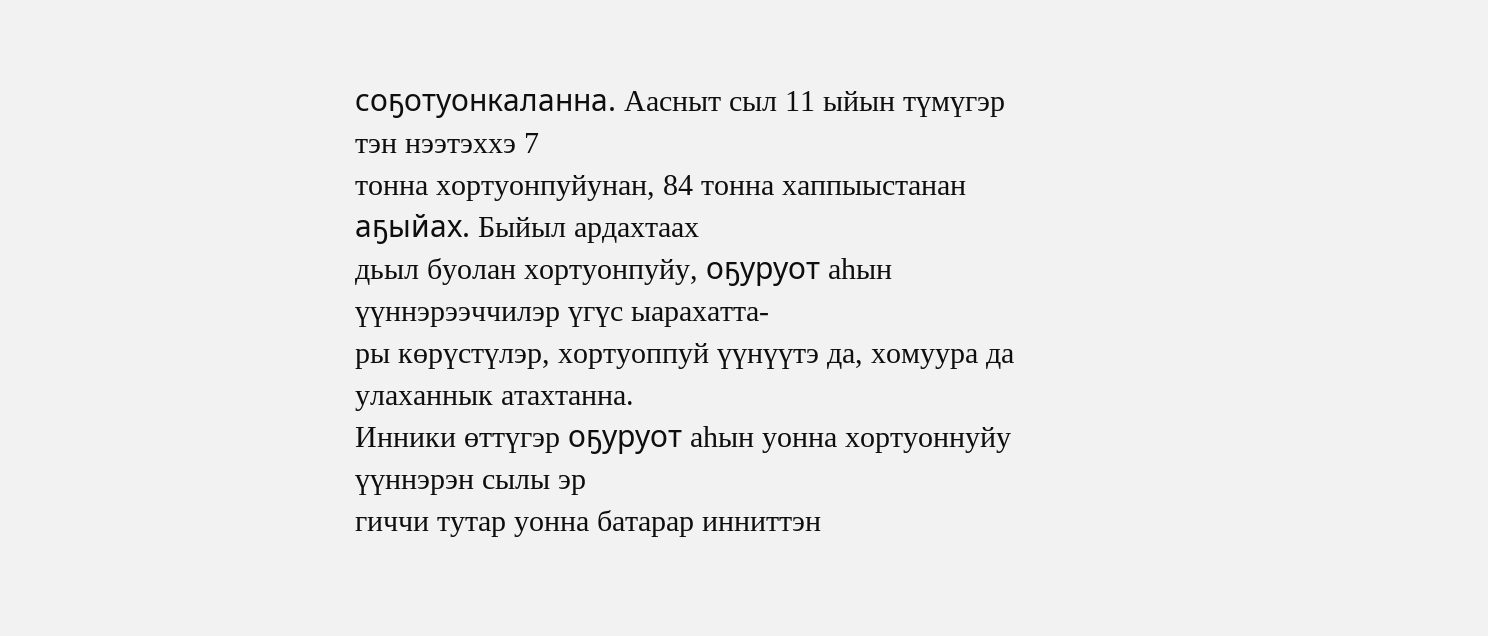соҕотуонкаланна. Аасныт сыл 11 ыйын түмүгэр тэн нээтэххэ 7
тонна хортуонпуйунан, 84 тонна хаппыыстанан аҕыйах. Быйыл ардахтаах
дьыл буолан хортуонпуйу, оҕуруот аһын үүннэрээччилэр үгүс ыарахатта-
ры көрүстүлэр, хортуоппуй үүнүүтэ да, хомуура да улаханнык атахтанна.
Инники өттүгэр оҕуруот аһын уонна хортуоннуйу үүннэрэн сылы эр
гиччи тутар уонна батарар инниттэн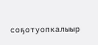соҕотуопкалыыр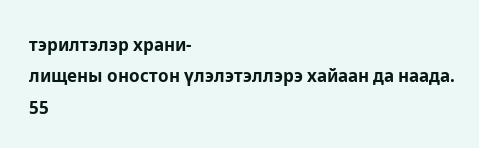тэрилтэлэр храни-
лищены оностон үлэлэтэллэрэ хайаан да наада.
55